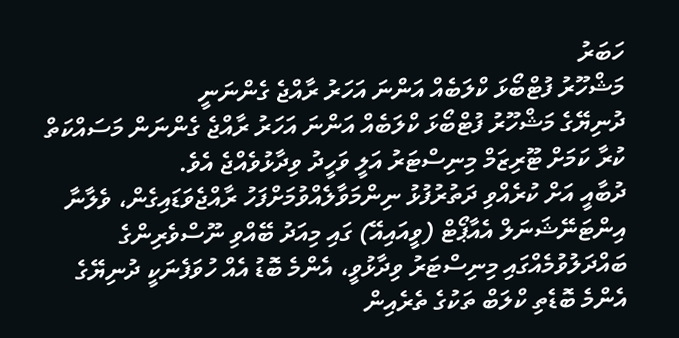ހަބަރު
މަޝްހޫރު ފުޓްބޯޅަ ކްލަބެއް އަންނަ އަހަރު ރާއްޖެ ގެންނަނީ
ދުނިޔޭގެ މަޝްހޫރު ފުޓްބޯޅަ ކްލަބެއް އަންނަ އަހަރު ރާއްޖެ ގެންނަން މަސައްކަތް ކުރާ ކަމަށް ޓޫރިޒަމް މިނިސްޓަރު އަލީ ވަހީދު ވިދާޅުވެއްޖެ އެވެ.
ދުބާއީ އަށް ކުރެއްވި ދަތުރުފުޅު ނިންމަވާލެއްވުމަށްފަހު ރާއްޖެވަޑައިގެން، ވެލާނާ އިންޓަނޭޝަނަލް އެއާޕޯޓް (ވީއައިއޭ) ގައި މިއަދު ބޭއްވި ނޫސްވެރިންގެ ބައްދަލުވުމެއްގައި މިނިސްޓަރު ވިދާޅުވީ، އެންމެ ބޮޑު އެއް ހުވަފެނަކީ ދުނިޔޭގެ އެންމެ ބޮޑެތި ކްލަބް ތަކުގެ ތެރެއިން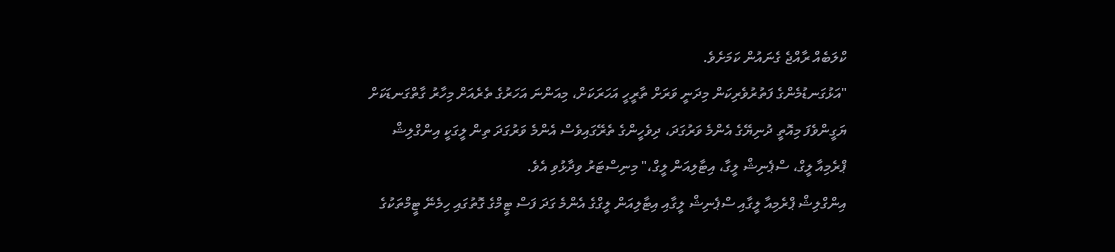ކްލަބެއް ރާއްޖެ ގެނައުން ކަމަށެވެ.
"އަޅުގަނޑުމެންގެ ފަތުރުވެރިކަން މިދަނީ ވަރަށް ތާރީހީ އަހަރަކަށް، މިއަންނަ އަހަރުގެ ތެރެއަށް މިހާރު ގާތްގަނޑަކަށް ޔަގީންވެފަ މިއޮތީ ދުނިޔޭގެ އެންމެ ވަރުގަދަ، ދިވެހީންގެ ތެރޭގައިވެސް އެންމެ ވަރުގަދަ ތިން ލީގަކީ އިންގްލިޝް ޕްރެމިއާ ލީގް، ސްޕެނިޝް ލީގާ، އިޓާލިއަން ލީގް،" މިނިސްޓަރު ވިދާޅުވި އެވެ.
އިންގްލިޝް ޕްރެމިއާ ލީގާއި ސްޕެނިޝް ލީގާއި އިޓާލިއަން ލީގްގެ އެންމެ ގަދަ ފަސް ޓީމްގެ ގޮތުގައި ހިމެނޭ ޓީމްތަކުގެ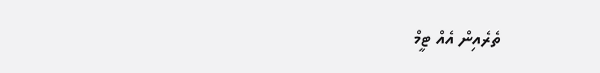ތެރެއިން އެއް ޓީމް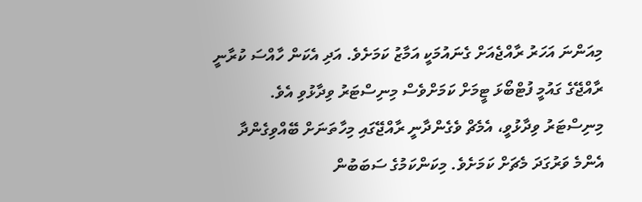މިއަންނަ އަހަރު ރާއްޖެއަށް ގެނައުމަކީ އަމާޒު ކަމަށެވެ. އަދި އެކަން ހާއްސަ ކުރާނީ ރާއްޖޭގެ ގައުމީ ފުޓްބޯޅަ ޓީމަށް ކަމަށްވެސް މިނިސްޓަރު ވިދާޅުވި އެވެ.
މިނިސްޓަރު ވިދާޅުވީ، އެމެޗް ވެގެންދާނީ ރާއްޖޭގައި މިހާތަނަށް ބޭއްވިގެންދާ އެންމެ ވަރުގަދަ މެޗަށް ކަމަށެވެ. މިކަންކަމުގެ ސަބަބުން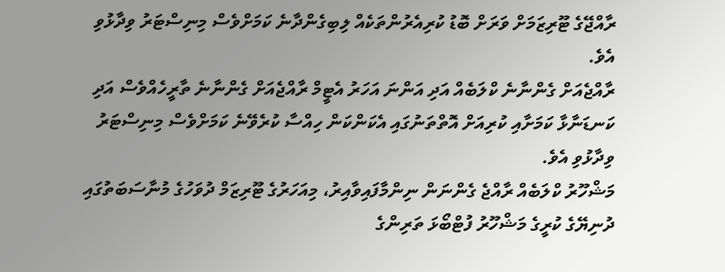ރާއްޖޭގެ ޓޫރިޒަމަށް ވަރަށް ބޮޑު ކުރިއެރުންތަކެއް ލިބިގެންދާނެ ކަމަށްވެސް މިނިސްޓަރު ވިދާޅުވި އެވެ.
ރާއްޖެއަށް ގެންނާނެ ކްލަބެއް އަދި އަންނަ އަހަރު އެޓީމް ރާއްޖެއަށް ގެންނާނެ ތާރީހެއްވެސް އަދި ކަނޑަނާޅާ ކަމަށާއި ކުރިއަށް އޮތްތަނުގައި އެކަންކަން ހިއްސާ ކުރެވޭނެ ކަމަށްވެސް މިނިސްޓަރު ވިދާޅުވި އެވެ.
މަޝްހޫރު ކްލަބެއް ރާއްޖެ ގެންނަން ނިންމާފައިވާއިރު، މިއަހަރުގެ ޓޫރިޒަމް ދުވަހުގެ މުނާސަބަތުގައި ދުނިޔޭގެ ކުރީގެ މަޝްހޫރު ފުޓްބޯޅަ ތަރިންގެ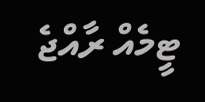ޓީމެއް ރާއްޖެ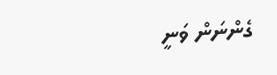ގެންނަން ވަނީ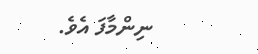ނިންމާފަ އެވެ.